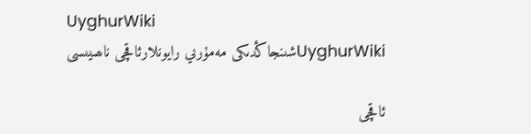UyghurWiki
UyghurWikiشىنجاڭدىكى مەمۇرىي رايونلارئاقچى ناھىيىسى

ئاقچى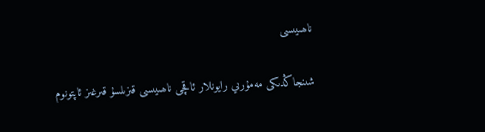ناھىيىسى

شىنجاڭدىكى مەمۇرىي رايونلار ئاقچى ناھىيىسى قىزىلسۇ قىرغىز ئاپتونوم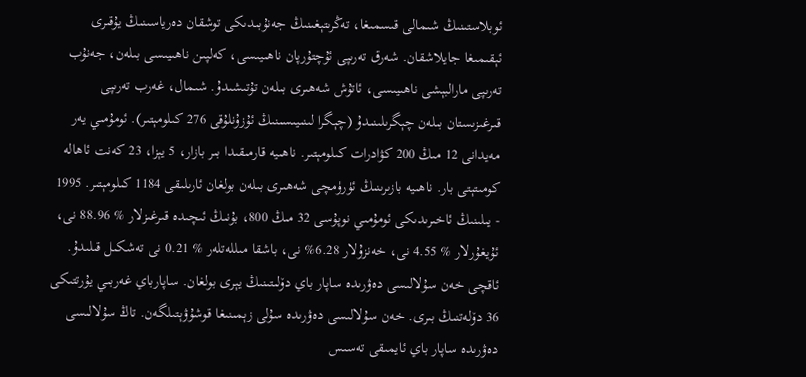ئوبلاستىنىڭ شىمالى قىسمىغا، تەڭرىتېغىنىڭ جەنۇبىدىكى توشقان دەرياسىنىڭ يۇقىرى ئېقىمىغا جايلاشقان. شەرق تەرىپى ئۇچتۇرپان ناھىيىسى، كەلپىن ناھىيىسى بىلەن، جەنۇب تەرىپى مارالبېشى ناھىيىسى، ئاتۇش شەھىرى بىلەن تۇتىشىدۇ. شىمال، غەرب تەرىپى قىرغىزىستان بىلەن چېگرىلىنىدۇ (چېگرا لىنىيىسىنىڭ ئۇزۇنلۇقى 276 كىلومېتىر). ئومۇمىي يەر مەيدانى 12 مىڭ 200 كۋادرات كىلومېتىر. ناھىيە قارمىقىدا بىر بازار، 5 يېزا، 23 كەنت ئاھالە كومىتېتى بار. ناھىيە بازىرىنىڭ ئۈرۈمچى شەھىرى بىلەن بولغان ئارىلىقى 1184 كىلومېتىر. 1995 - يىلىنىڭ ئاخىرىدىكى ئومۇمىي نوپۇسى 32 مىڭ 800، بۇنىڭ ئىچىدە قىرغىزلار % 88.96 نى، ئۇيغۇرلار % 4.55 نى، خەنزۇلار 6.28% نى، باشقا مىللەتلەر % 0.21 نى تەشكىل قىلىدۇ. ئاقچى خەن سۇلالىسى دەۋرىدە ساپار باي دۆلىتىنىڭ يېرى بولغان. ساپارباي غەربىي يۇرتتىكى 36 دۆلەتنىڭ بىرى. خەن سۇلالىسى دەۋرىدە سۇلى زېمىنىغا قوشۇۋېتىلگەن. تاڭ سۇلالىسى دەۋرىدە ساپار باي ئايمىقى تەسىس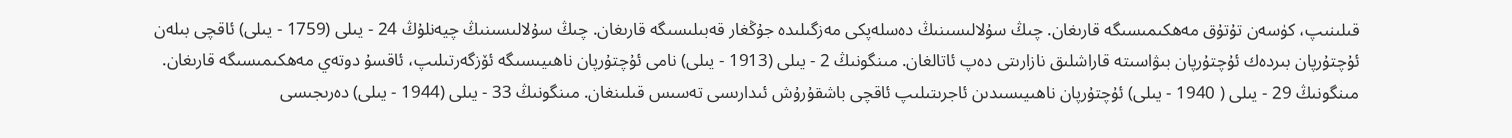قىلىنىپ، كۈسەن تۇتۇق مەھكىمىسىگە قارىغان. چىڭ سۇلالىسىنىڭ دەسلەپكى مەزگىلىدە جۇڭغار قەبىلىسىگە قارىغان. چىڭ سۇلالىسىنىڭ چيەنلۇڭ 24 - يىلى (1759 - يىلى) ئاقچى بىلەن ئۇچتۇرپان بىردەك ئۇچتۇرپان بىۋاسىتە قاراشلىق نازارىتى دەپ ئاتالغان. مىنگونىڭ 2 - يىلى (1913 - يىلى) نامى ئۇچتۇرپان ناھىيىسىگە ئۆزگەرتىلىپ، ئاقسۇ دوتەي مەھكىمىسىگە قارىغان. مىنگونىڭ 29 - يىلى ( 1940 - يىلى) ئۇچتۇرپان ناھىيىسىدىن ئاجرىتىلىپ ئاقچى باشقۇرۇش ئىدارىسى تەسىس قىلىنغان. مىنگونىڭ 33 - يىلى (1944 - يىلى) دەرىجىسى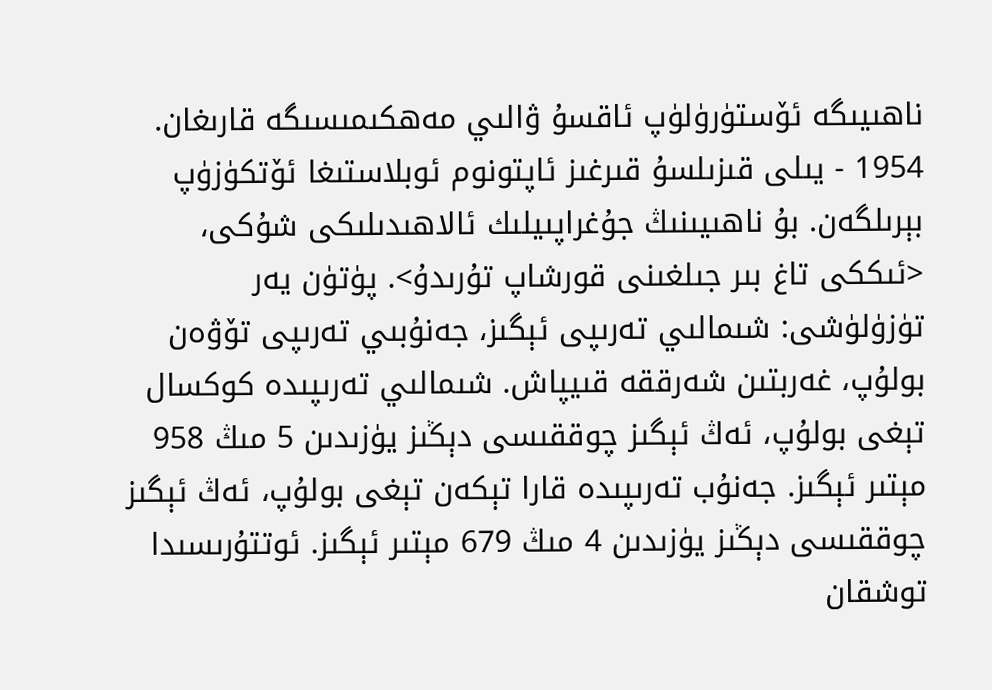ناھىيىگە ئۆستۈرۈلۈپ ئاقسۇ ۋالىي مەھكىمىسىگە قارىغان. 1954 - يىلى قىزىلسۇ قىرغىز ئاپتونوم ئوبلاستىغا ئۆتكۈزۈپ بېرىلگەن. بۇ ناھىيىنىڭ جۇغراپىيلىك ئالاھىدىلىكى شۇكى، <ئىككى تاغ بىر جىلغىنى قورشاپ تۇرىدۇ>. پۈتۈن يەر تۈزۈلۈشى: شىمالىي تەرىپى ئېگىز، جەنۇبىي تەرىپى تۆۋەن بولۇپ، غەربتىن شەرققە قىيپاش. شىمالىي تەرىپىدە كوكسال تېغى بولۇپ، ئەڭ ئېگىز چوققىسى دېڭىز يۈزىدىن 5 مىڭ 958 مېتىر ئېگىز. جەنۇب تەرىپىدە قارا تېكەن تېغى بولۇپ، ئەڭ ئېگىز چوققىسى دېڭىز يۈزىدىن 4 مىڭ 679 مېتىر ئېگىز. ئوتتۇرىسىدا توشقان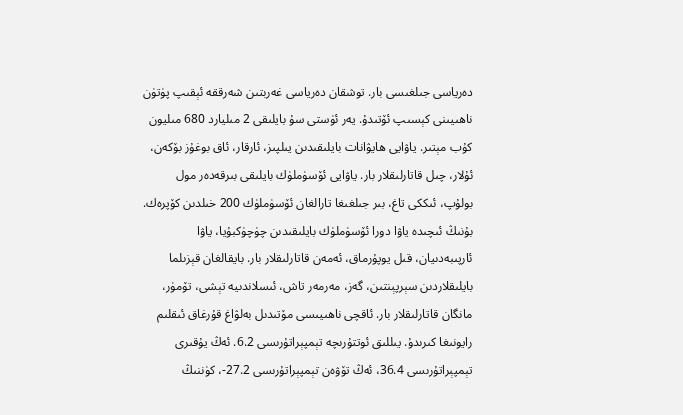دەرياسى جىلغىسى بار. توشقان دەرياسى غەربتىن شەرققە ئېقىپ پۈتۈن ناھىيىنى كېسىپ ئۆتىدۇ. يەر ئۈستى سۇ بايلىقى 2 مىليارد 680 مىليون كۇب مېتىر. ياۋايى ھايۋانات بايلىقىدىن يىلپىز، ئارقار، ئاق بوغۇز بۆكەن، ئۇلار، چىل قاتارلىقلار بار. ياۋايى ئۆسۈملۈك بايلىقى بىرقەدەر مول بولۇپ، ئىككى تاغ، بىر جىلغىغا تارالغان ئۆسۈملۈك 200 خىلدىن كۆپرەك. بۇنىڭ ئىچىدە ياۋا دورا ئۆسۈملۈك بايلىقىدىن چۈچۈكبۇيا، ياۋا ئارپىبەدىيان، قىل يوپۇرماق، ئەمەن قاتارلىقلار بار. بايقالغان قېزىلما بايلىقلاردىن سېرپېنتىن، گەز، مەرمەر تاش، ئىسلاندىيە تېشى، تۆمۈر، مانگان قاتارلىقلار بار. ئاقچى ناھىيىسى مۆتىدىل بەلۋاغ قۇرغاق ئىقلىم رايونىغا كىرىدۇ. يىللىق ئوتتۇرىچە تېمپېراتۇرىسى 6.2. ئەڭ يۇقىرى تېمپېراتۇرىسى 36.4، ئەڭ تۆۋەن تېمپېراتۇرىسى 27.2-، كۈننىڭ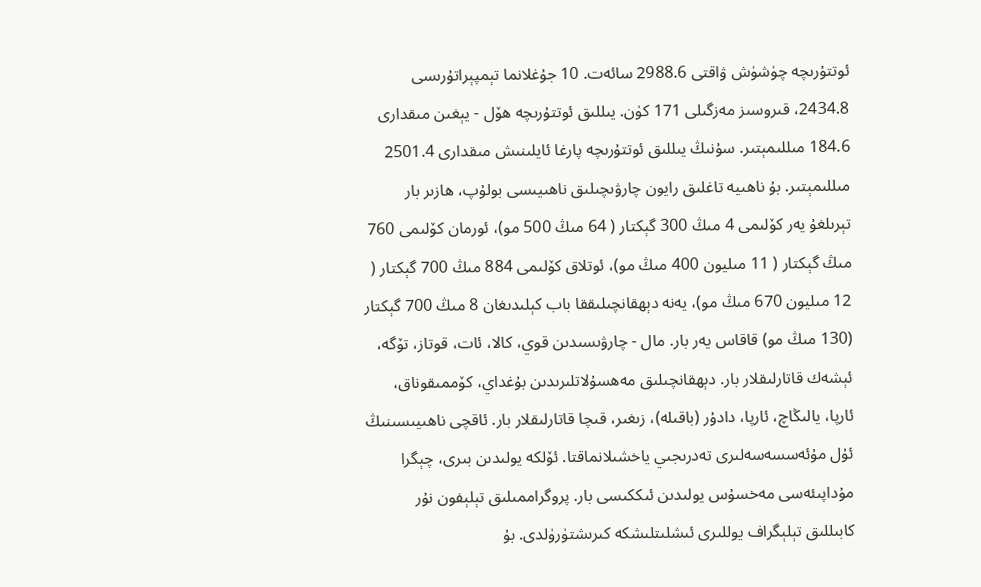ئوتتۇرىچە چۈشۈش ۋاقتى 2988.6 سائەت. 10 جۇغلانما تېمپېراتۇرىسى 2434.8، قىروسىز مەزگىلى 171 كۈن. يىللىق ئوتتۇرىچە ھۆل - يېغىن مىقدارى 184.6 مىللىمېتىر. سۇنىڭ يىللىق ئوتتۇرىچە پارغا ئايلىنىش مىقدارى 2501.4 مىللىمېتىر. بۇ ناھىيە تاغلىق رايون چارۋىچىلىق ناھىيىسى بولۇپ، ھازىر بار تېرىلغۇ يەر كۆلىمى 4 مىڭ 300 گېكتار ( 64 مىڭ 500 مو)، ئورمان كۆلىمى 760 مىڭ گېكتار ( 11 مىليون 400 مىڭ مو)، ئوتلاق كۆلىمى 884 مىڭ 700 گېكتار ( 12 مىليون 670 مىڭ مو)، يەنە دېھقانچىلىققا باب كېلىدىغان 8 مىڭ 700 گېكتار (130 مىڭ مو) قاقاس يەر بار. مال - چارۋىسىدىن قوي، كالا، ئات، قوتاز، تۆگە، ئېشەك قاتارلىقلار بار. دېھقانچىلىق مەھسۇلاتلىرىدىن بۇغداي، كۆممىقوناق، ئارپا، يالىڭاچ، ئارپا، دادۇر (باقىلە)، زىغىر، قىچا قاتارلىقلار بار. ئاقچى ناھىيىسىنىڭ ئۇل مۇئەسسەسەلىرى تەدرىجىي ياخشىلانماقتا. ئۆلكە يولىدىن بىرى، چېگرا مۇداپىئەسى مەخسۇس يولىدىن ئىككىسى بار. پروگراممىلىق تېلېفون نۇر كابىللىق تېلېگراف يوللىرى ئىشلىتلىشكە كىرىشتۈرۈلدى. بۇ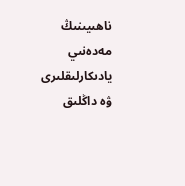ناھىيىنىڭ مەدەنىي يادىكارلىقلىرى ۋە داڭلىق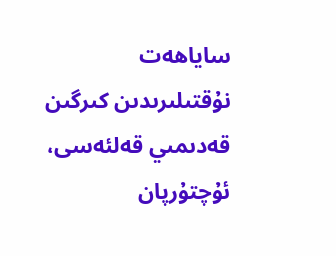ساياھەت نۇقتىلىرىدىن كىرگىن قەدىمىي قەلئەسى، ئۇچتۇرپان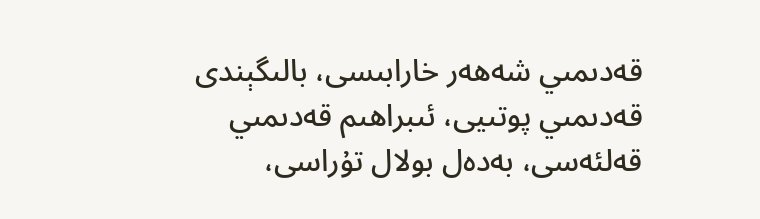قەدىمىي شەھەر خارابىسى، بالىگېندى قەدىمىي پوتىيى، ئىبراھىم قەدىمىي قەلئەسى، بەدەل بولال تۇراسى،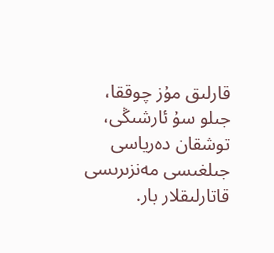قارلىق مۇز چوققا، جىلو سۇ ئارشىڭى، توشقان دەرياسى جىلغىسى مەنزىرىسى قاتارلىقلار بار.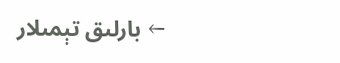← بارلىق تېمىلار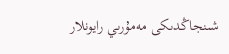شىنجاڭدىكى مەمۇرىي رايونلار